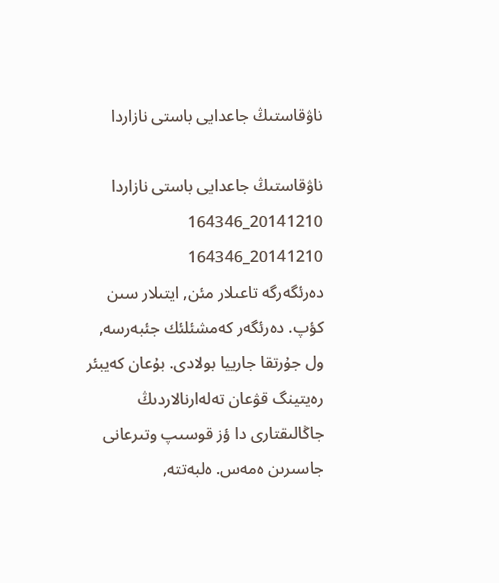ناۋقاستىڭ جاعدايى باستى نازاردا

ناۋقاستىڭ جاعدايى باستى نازاردا
20141210_164346
20141210_164346
دەرئگەرگە تاعىلار مئن, ايتىلار سىن كؤپ. دەرئگەر كەمشئلئك جئبەرسە, ول جۇرتقا جارييا بولادى. بۇعان كەيبئر رەيتينگ قۋعان تەلەارنالاردىڭ جاڭالىقتارى دا ؤز قوسىپ وتىرعانى جاسىرىن ەمەس. ەلبەتتە,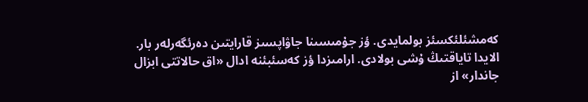كەمشئلئكسئز بولمايدى. ؤز جۇمىسىنا جاۋاپسىز قارايتىن دەرئگەرلەر بار. الايدا تاياقتىڭ ۇشى بولادى. ارامىزدا ؤز كەسئبئنە ادال «اق حالاتتى ابزال جاندار» از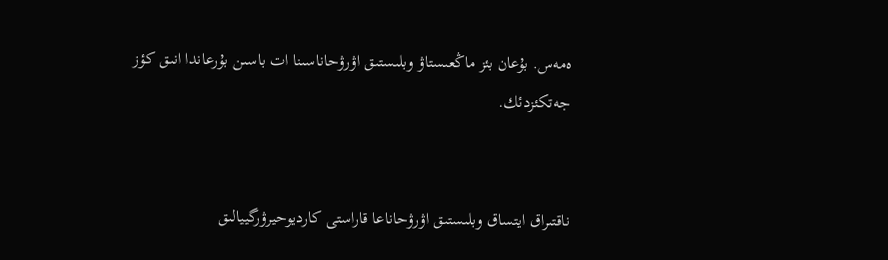ەمەس. بۇعان بئز ماڭعىستاۋ وبلىستىق اۋرۋحاناسىنا ات باسىن بۇرعاندا انىق كؤز جەتكئزدئك.


ناقتىراق ايتساق وبلىستىق اۋرۋحاناعا قاراستى كارديوحيرۋرگييالىق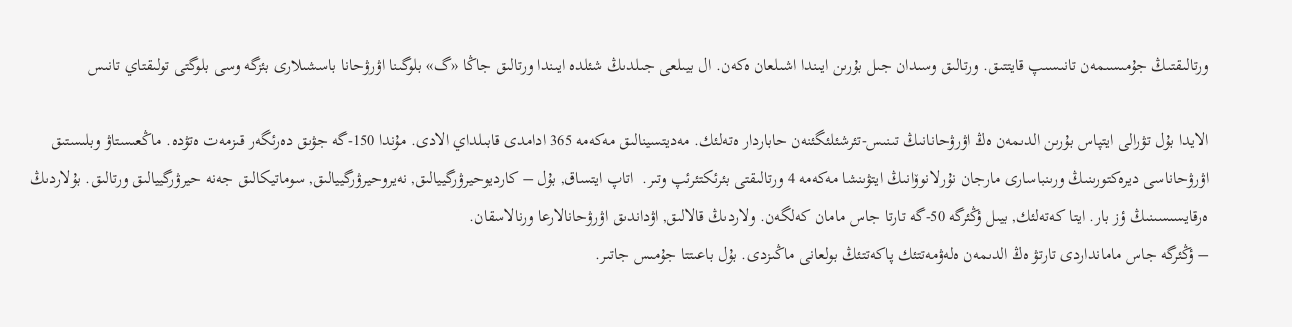ورتالىقتىڭ جۇمىسىمەن تانىسىپ قايتتىق. ورتالىق وسىدان جىل بۇرىن ايىندا اشىلعان ەكەن. ال بيىلعى جىلدىڭ شئلدە ايىندا ورتالىق جاڭا «گ» بلوگىنا اۋرۋحانا باسشىلارى بئزگە وسى بلوگتى تولىقتاي تانىس

الايدا بۇل تۋرالى ايتپاس بۇرىن الدىمەن ەڭ اۋرۋحانانىڭ تىنىس-تئرشئلئگئنەن حاباردار ەتەلئك. مەديتسينالىق مەكەمە 365 ادامدى قابىلداي الادى. مۇندا 150-گە جۋىق دەرئگەر قىزمەت ەتۋدە. ماڭعىستاۋ وبلىستىق اۋرۋحاناسى ديرەكتورىنىڭ ورىنباسارى مارجان نۇرلانوۆانىڭ ايتۋىنشا مەكەمە 4 ورتالىقتى بئرئكتئرئپ وتىر.  اتاپ ايتساق, بۇل – كارديوحيرۋرگييالىق, نەيروحيرۋرگييالىق, سوماتيكالىق جەنە حيرۋرگييالىق ورتالىق. بۇلاردىڭ ەرقايسىسىنىڭ ؤز بار. ايتا كەتەلئك, بيىل ؤڭئرگە 50-گە تارتا جاس مامان كەلگەن. ولاردىڭ قالالىق, اۋداندىق اۋرۋحانالارعا ورنالاسقان.
– ؤڭئرگە جاس مامانداردى تارتۋ ەڭ الدىمەن ەلەۋمەتتئك پاكەتتئڭ بولعانى ماڭىزدى. بۇل باعىتتا جۇمىس جاتىر.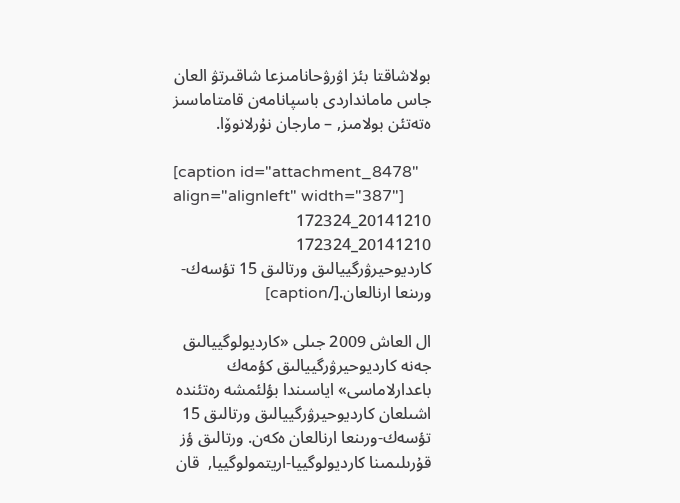بولاشاقتا بئز اۋرۋحانامىزعا شاقىرتۋ العان جاس مامانداردى باسپانامەن قامتاماسىز ەتەتئن بولامىز, – مارجان نۇرلانوۆا.

[caption id="attachment_8478" align="alignleft" width="387"]
20141210_172324
20141210_172324
كارديوحيرۋرگييالىق ورتالىق 15 تؤسەك-ورىنعا ارنالعان.[/caption]

ال العاش 2009 جىلى «كارديولوگييالىق جەنە كارديوحيرۋرگييالىق كؤمەك باعدارلاماسى» اياسىندا بؤلئمشە رەتئندە اشىلعان كارديوحيرۋرگييالىق ورتالىق 15 تؤسەك-ورىنعا ارنالعان ەكەن. ورتالىق ؤز قۇرىلىمىنا كارديولوگييا-اريتمولوگييا,  قان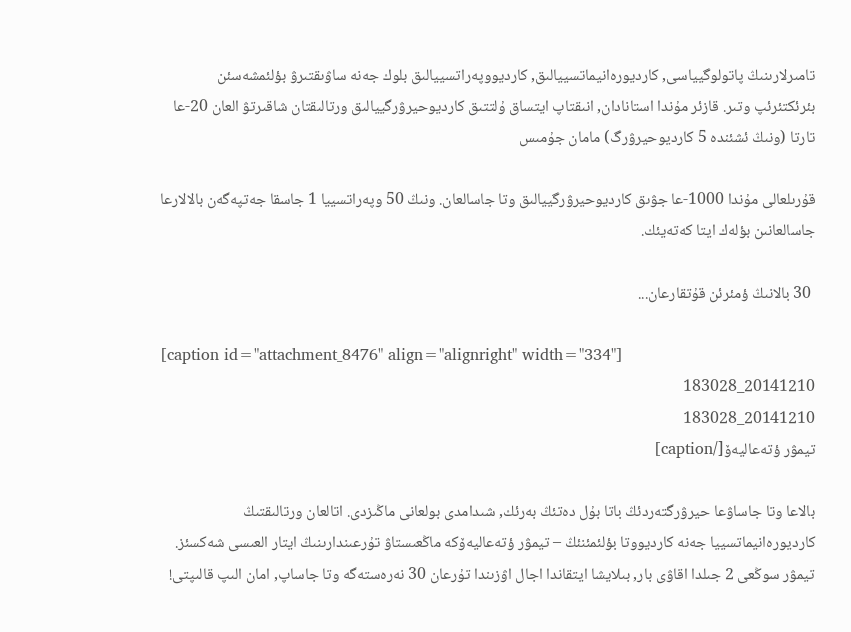تامىرلارىنىڭ پاتولوگيياسى, كارديورەانيماتسييالىق, كارديووپەراتسييالىق بلوك جەنە ساۋىقتىرۋ بؤلئمشەسئن بئرئكتئرئپ وتىر. قازئر مۇندا استانادان, انىقتاپ ايتساق ۇلتتىق كارديوحيرۋرگييالىق ورتالىقتان شاقىرتۋ العان 20-عا تارتا (ونىڭ ئشئندە 5 كارديوحيرۋرگ) مامان جۇمىس

قۇرىلعالى مۇندا 1000-عا جۋىق كارديوحيرۋرگييالىق وتا جاسالعان. ونىڭ 50 وپەراتسييا 1 جاسقا جەتپەگەن بالالارعا جاسالعانىن بؤلەك ايتا كەتەيئك.

 30 بالانىڭ ؤمئرئن قۇتقارعان...

[caption id="attachment_8476" align="alignright" width="334"]
20141210_183028
20141210_183028
تيمۋر ؤتەعاليەۆ[/caption]

بالاعا وتا جاساۋعا حيرۋرگتەردئڭ باتا بۇل دەتئڭ بەرئك, شىدامدى بولعانى ماڭىزدى. اتالعان ورتالىقتىڭ كارديورەانيماتسييا جەنە كارديووتا بؤلئمئنئڭ – تيمۋر ؤتەعاليەۆكە ماڭعىستاۋ تۇرعىندارىنىڭ ايتار العىسى شەكسئز. تيمۋر سوڭعى 2 جىلدا اقاۋى بار, بىلايشا ايتقاندا اجال اۋزىندا تۇرعان 30 نەرەستەگە وتا جاساپ, امان الىپ قالىپتى!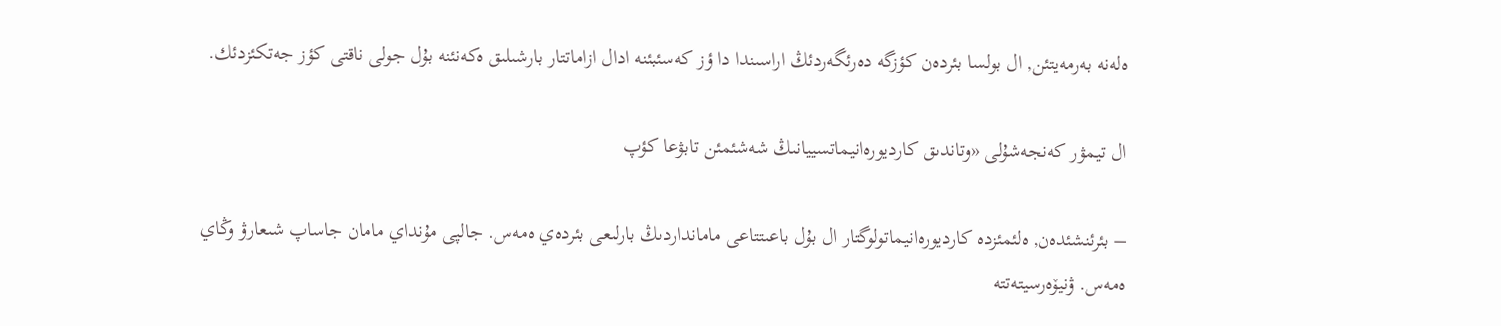ەلەنە بەرمەيتئن, ال بولسا بئردەن كؤزگە دەرئگەردئڭ اراسىندا دا ؤز كەسئبئنە ادال ازاماتتار بارشىلىق ەكەنئنە بۇل جولى ناقتى كؤز جەتكئزدئك.

ال تيمۋر كەنجەشۇلى «وتاندىق كارديورەانيماتسييانىڭ شەشئمئن تابۋعا كؤپ

– بئرئنشئدەن, ەلئمئزدە كارديورەانيماتولوگتار ال بۇل باعىتتاعى مامانداردىڭ بارلىعى بئردەي ەمەس. جالپى مۇنداي مامان جاساپ شىعارۋ وڭاي ەمەس. ۋنيۆەرسيتەتتە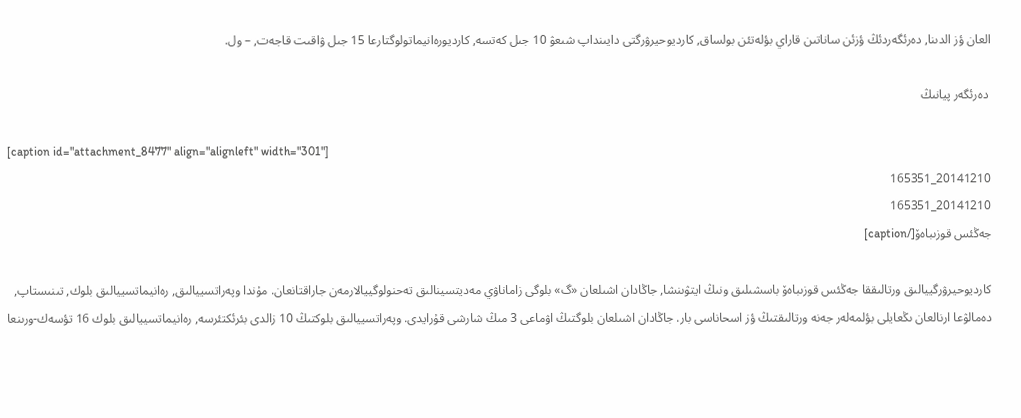العان ؤز الدىنا, دەرئگەردئڭ ؤزئن ساناتىن قاراي بؤلەتئن بولساق, كارديوحيرۋرگتى دايىنداپ شىعۋ 10 جىل كەتسە, كارديورەانيماتولوگتارعا 15 جىل ۋاقىت قاجەت, – ول.

 دەرئگەر پيانىڭ

[caption id="attachment_8477" align="alignleft" width="301"]
20141210_165351
20141210_165351
جەڭئس قوزىباەۆ[/caption]

كارديوحيرۋرگييالىق ورتالىققا جەڭئس قوزىباەۆ باسشىلىق ونىڭ ايتۋىنشا, جاڭادان اشىلعان «گ» بلوگى زاماناۋي مەديتسينالىق تەحنولوگييالارمەن جاراقتانعان. مۇندا وپەراتسييالىق, رەانيماتسييالىق بلوك, تىنىستاپ, دەمالۋعا ارنالعان ىڭعايلى بؤلمەلەر جەنە ورتالىقتىڭ ؤز اسحاناسى بار. جاڭادان اشىلعان بلوگتىڭ اۋماعى 3 مىڭ شارشى قۇرايدى. وپەراتسييالىق بلوكتىڭ 10 زالدى بئرئكتئرسە, رەانيماتسييالىق بلوك 16 تؤسەك-ورىنعا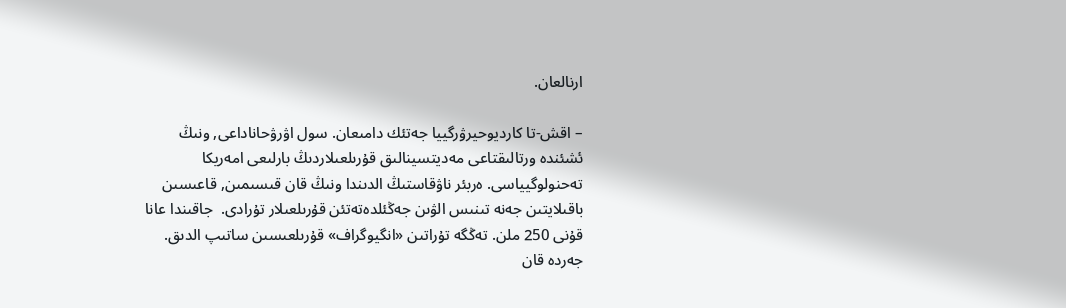ارنالعان.

– اقش-تا كارديوحيرۋرگييا جەتئك دامىعان. سول اۋرۋحاناداعى, ونىڭ ئشئندە ورتالىقتاعى مەديتسينالىق قۇرىلعىلاردىڭ بارلىعى امەريكا تەحنولوگيياسى. ەربئر ناۋقاستىڭ الدىندا ونىڭ قان قىسىمىن, قاعىسىن باقىلايتىن جەنە تىنىس الۋىن جەڭئلدەتەتئن قۇرىلعىلار تۇرادى.  جاقىندا عانا قۇنى 250 ملن. تەڭگە تۇراتىن «انگيوگراف» قۇرىلعىسىن ساتىپ الدىق. جەردە قان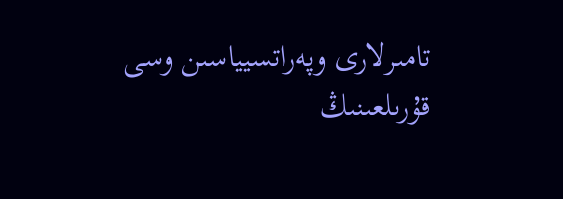تامىرلارى وپەراتسيياسىن وسى قۇرىلعىنىڭ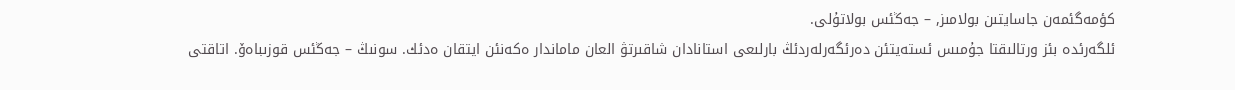كؤمەگئمەن جاسايتىن بولامىز, – جەڭئس بولاتۇلى.
ئلگەرئدە بئز ورتالىقتا جۇمىس ئستەيتئن دەرئگەرلەردئڭ بارلىعى استانادان شاقىرتۋ العان ماماندار ەكەنئن ايتقان ەدئك. سونىڭ – جەڭئس قوزىباەۆ. اتاقتى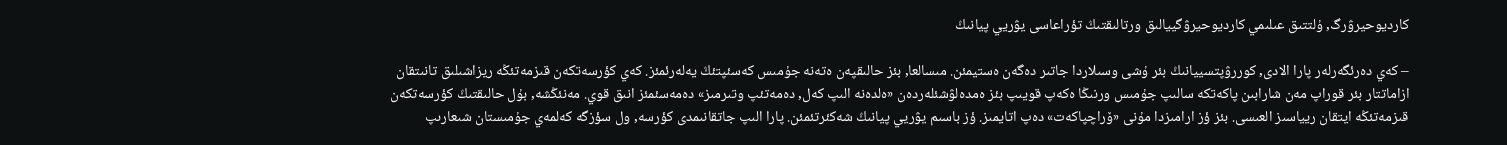كارديوحيرۋرگ, ۇلتتىق عىلىمي كارديوحيرۋگييالىق ورتالىقتىڭ تؤراعاسى يۋريي پيانىڭ

– كەي دەرئگەرلەر پارا الادى, كوررۋپتسييانىڭ بئر ۇشى وسىلاردا جاتىر دەگەن ەستيمئن. مىسالعا, بئز حالىقپەن ەتەنە جۇمىس كەسئپتئڭ يەلەرئمئز. كەي كؤرسەتكەن قىزمەتئڭە ريزاشىلىق تانىتقان ازاماتتار بئر قوراپ مەن شارابىن پاكەتكە سالىپ جۇمىس ورنىڭا ەكەپ قويىپ بئز ەمدەلۋشئلەردەن «ەلدەنە الىپ كەل, دەمەتئپ وتىرمىز» دەمەسئمئز انىق قوي. مەنئڭشە, بۇل حالىقتىڭ كؤرسەتكەن قىزمەتئڭە ايتقان ريياسىز العىسى. بئز ؤز ارامىزدا مۇنى «ۆراچپاكەت» دەپ اتايمىز. ؤز باسىم يۋريي پيانىڭ شەكئرتئمئن. پارا الىپ جاتقانىمدى كؤرسە, ول سؤزگە كەلمەي جۇمىستان شىعارىپ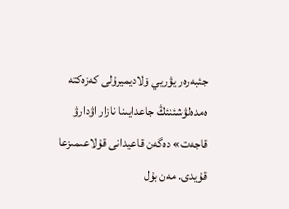جئبەرەر يۋريي ۆلاديميرۇلى كەزەكتە ەمدەلۋشئنئڭ جاعدايىنا نازار اۋدارۋ قاجەت» دەگەن قاعيدانى قۇلاعىمىزعا قۇيدى. مەن بۇل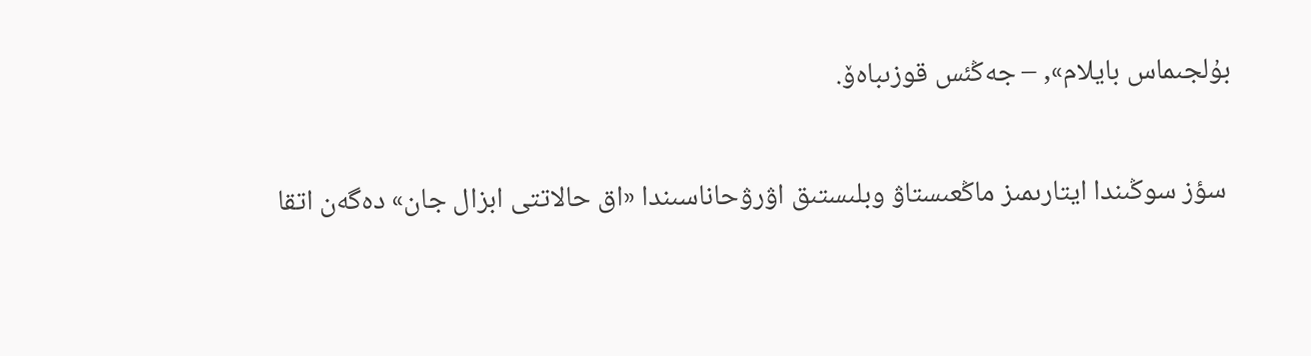بۇلجىماس بايلام», – جەڭئس قوزىباەۆ.

 سؤز سوڭىندا ايتارىمىز ماڭعىستاۋ وبلىستىق اۋرۋحاناسىندا «اق حالاتتى ابزال جان» دەگەن اتقا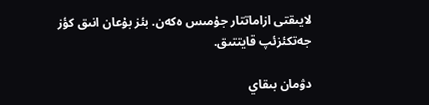لايىقتى ازاماتتار جۇمىس ەكەن. بئز بۇعان انىق كؤز جەتكئزئپ قايتتىق.

دۋمان بىقاي